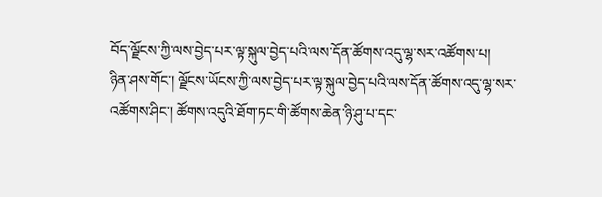བོད་ལྗོངས་ཀྱི་ལས་བྱེད་པར་ལྟ་སྐུལ་བྱེད་པའི་ལས་དོན་ཚོགས་འདུ་ལྷ་སར་འཚོགས་པ།
ཉིན་ཤས་གོང་། ལྗོངས་ཡོངས་ཀྱི་ལས་བྱེད་པར་ལྟ་སྐུལ་བྱེད་པའི་ལས་དོན་ཚོགས་འདུ་ལྷ་སར་འཚོགས་ཤིང་། ཚོགས་འདུའི་ཐོག་ཏང་གི་ཚོགས་ཆེན་ཉི་ཤུ་པ་དང་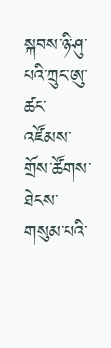སྐབས་ཉི་ཤུ་པའི་ཀྲུང་ཨུ་ཚང་འཛོམས་གྲོས་ཚོགས་ཐེངས་གསུམ་པའི་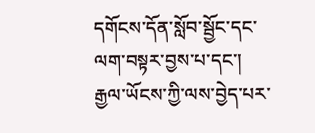དགོངས་དོན་སློབ་སྦྱོང་དང་ལག་བསྟར་བྱས་པ་དང་། རྒྱལ་ཡོངས་ཀྱི་ལས་བྱེད་པར་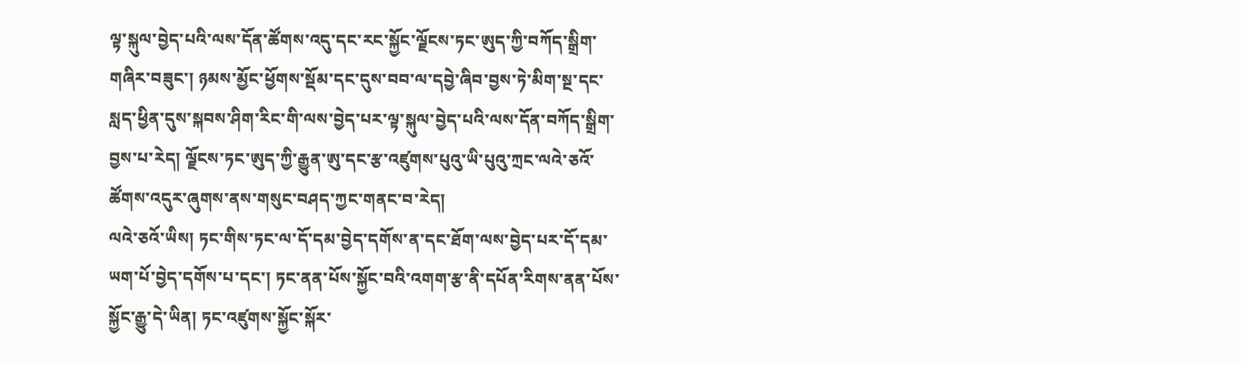ལྟ་སྐུལ་བྱེད་པའི་ལས་དོན་ཚོགས་འདུ་དང་རང་སྐྱོང་ལྗོངས་ཏང་ཨུད་ཀྱི་བཀོད་སྒྲིག་གཞིར་བཟུང་། ཉམས་མྱོང་ཕྱོགས་སྡོམ་དང་དུས་བབ་ལ་དབྱེ་ཞིབ་བྱས་ཏེ་མིག་སྔ་དང་སླད་ཕྱིན་དུས་སྐབས་ཤིག་རིང་གི་ལས་བྱེད་པར་ལྟ་སྐུལ་བྱེད་པའི་ལས་དོན་བཀོད་སྒྲིག་བྱས་པ་རེད། ལྗོངས་ཏང་ཨུད་ཀྱི་རྒྱུན་ཨུ་དང་རྩ་འཛུགས་པུའུ་ཡི་པུའུ་ཀྲང་ལའེ་ཅའོ་ཚོགས་འདུར་ཞུགས་ནས་གསུང་བཤད་ཀྱང་གནང་བ་རེད།
ལའེ་ཅའོ་ཡིས། ཏང་གིས་ཏང་ལ་དོ་དམ་བྱེད་དགོས་ན་དང་ཐོག་ལས་བྱེད་པར་དོ་དམ་ཡག་པོ་བྱེད་དགོས་པ་དང་། ཏང་ནན་པོས་སྐྱོང་བའི་འགག་རྩ་ནི་དཔོན་རིགས་ནན་པོས་སྐྱོང་རྒྱུ་དེ་ཡིན། ཏང་འཛུགས་སྐྱོང་སྐོར་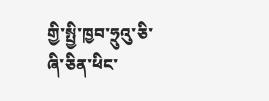གྱི་སྤྱི་ཁྱབ་ཧྲུའུ་ཅི་ཞི་ཅིན་ཕིང་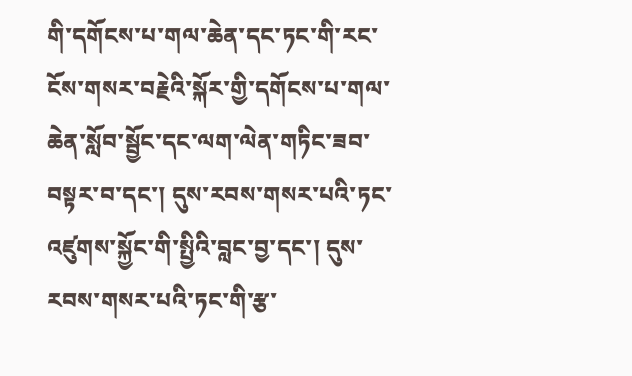གི་དགོངས་པ་གལ་ཆེན་དང་ཏང་གི་རང་ངོས་གསར་བརྗེའི་སྐོར་གྱི་དགོངས་པ་གལ་ཆེན་སློབ་སྦྱོང་དང་ལག་ལེན་གཏིང་ཟབ་བསྟར་བ་དང་། དུས་རབས་གསར་པའི་ཏང་འཛུགས་སྐྱོང་གི་སྤྱིའི་བླང་བྱ་དང་། དུས་རབས་གསར་པའི་ཏང་གི་རྩ་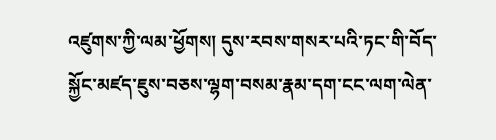འཛུགས་ཀྱི་ལམ་ཕྱོགས། དུས་རབས་གསར་པའི་ཏང་གི་བོད་སྐྱོང་མཛད་ཇུས་བཅས་ལྷག་བསམ་རྣམ་དག་ངང་ལག་ལེན་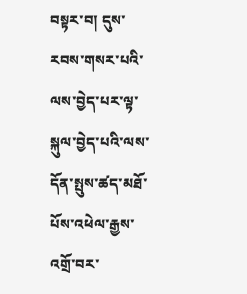བསྟར་བ། དུས་རབས་གསར་པའི་ལས་བྱེད་པར་ལྟ་སྐུལ་བྱེད་པའི་ལས་དོན་སྤུས་ཚད་མཐོ་པོས་འཕེལ་རྒྱས་འགྲོ་བར་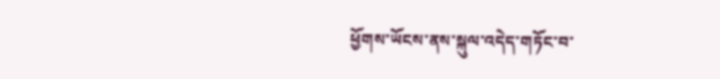ཕྱོགས་ཡོངས་ནས་སྐུལ་འདེད་གཏོང་བ་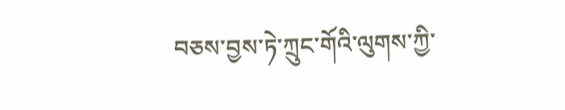བཅས་བྱས་ཏེ་ཀྲུང་གོའི་ལུགས་ཀྱི་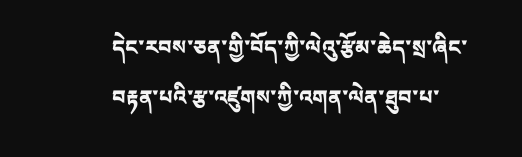དེང་རབས་ཅན་གྱི་བོད་ཀྱི་ལེའུ་རྩོམ་ཆེད་སྲ་ཞིང་བརྟན་པའི་རྩ་འཛུགས་ཀྱི་འགན་ལེན་ཐུབ་པ་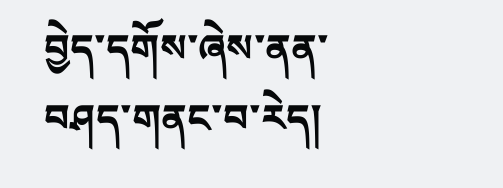བྱེད་དགོས་ཞེས་ནན་བཤད་གནང་བ་རེད།